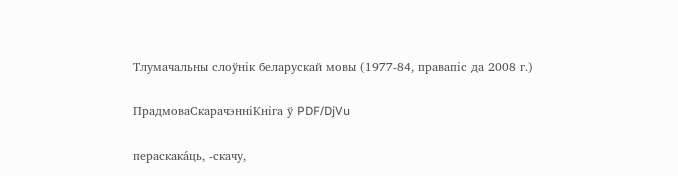Тлумачальны слоўнік беларускай мовы (1977-84, правапіс да 2008 г.)

ПрадмоваСкарачэнніКніга ў PDF/DjVu

пераскака́ць, ‑скачу,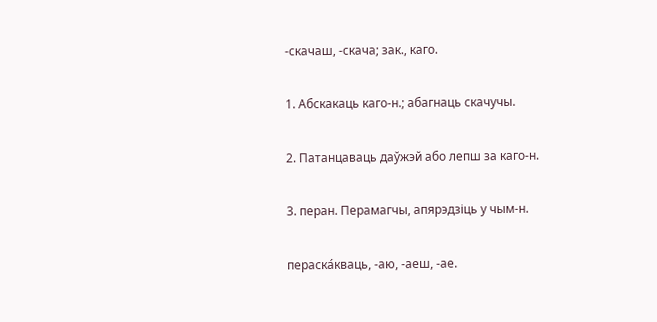‑скачаш, ‑скача; зак., каго.

1. Абскакаць каго‑н.; абагнаць скачучы.

2. Патанцаваць даўжэй або лепш за каго‑н.

3. перан. Перамагчы, апярэдзіць у чым‑н.

пераска́кваць, ‑аю, ‑аеш, ‑ае.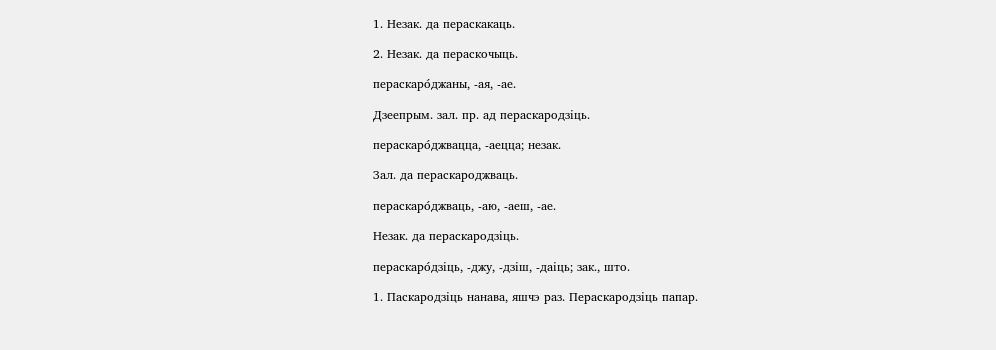1. Незак. да пераскакаць.

2. Незак. да пераскочыць.

пераскаро́джаны, ‑ая, ‑ае.

Дзеепрым. зал. пр. ад пераскародзіць.

пераскаро́джвацца, ‑аецца; незак.

Зал. да пераскароджваць.

пераскаро́джваць, ‑аю, ‑аеш, ‑ае.

Незак. да пераскародзіць.

пераскаро́дзіць, ‑джу, ‑дзіш, ‑даіць; зак., што.

1. Паскародзіць нанава, яшчэ раз. Пераскародзіць папар.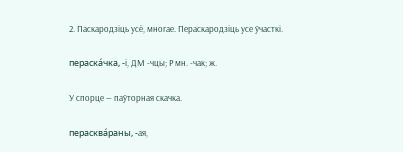2. Паскародзіць усё, многае. Пераскародзіць усе ўчасткі.

пераска́чка, ‑і, ДМ ‑чцы; Р мн. ‑чак; ж.

У спорце — паўторная скачка.

перасква́раны, ‑ая,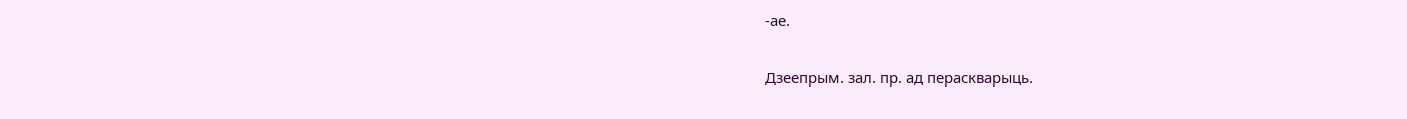‑ае.

Дзеепрым. зал. пр. ад пераскварыць.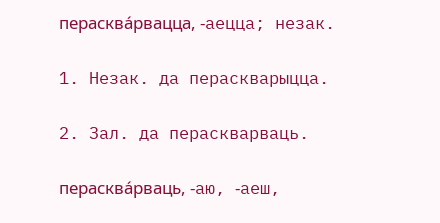перасква́рвацца, ‑аецца; незак.

1. Незак. да пераскварыцца.

2. Зал. да пераскварваць.

перасква́рваць, ‑аю, ‑аеш,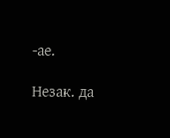‑ае.

Незак. да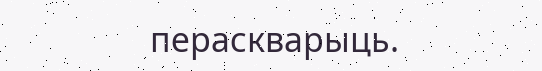пераскварыць.